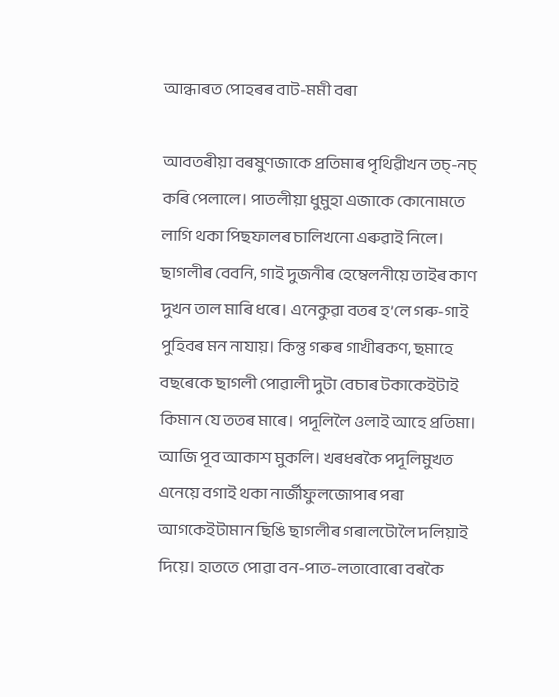আন্ধাৰত পোহৰৰ বাট-মমী বৰা

আবতৰীয়া বৰষুণজাকে প্রতিমাৰ পৃথিৱীখন তচ্-নচ্ কৰি পেলালে। পাতলীয়া ধুমুহা এজাকে কোনোমতে লাগি থকা পিছফালৰ চালিখনো এৰুৱাই নিলে। ছাগলীৰ বেবনি, গাই দুজনীৰ হেম্বেলনীয়ে তাইৰ কাণ দুখন তাল মাৰি ধৰে। এনেকুৱা বতৰ হ’লে গৰু-গাই পুহিবৰ মন নাযায়। কিন্তু গৰুৰ গাখীৰকণ, ছমাহে বছৰেকে ছাগলী পোৱালী দুটা বেচাৰ টকাকেইটাই কিমান যে ততৰ মাৰে। পদূলিলৈ ওলাই আহে প্রতিমা। আজি পূব আকাশ মুকলি। খৰধৰকৈ পদূলিমুখত এনেয়ে বগাই থকা নার্জীফুলজোপাৰ পৰা আগকেইটামান ছিঙি ছাগলীৰ গৰালটোলৈ দলিয়াই দিয়ে। হাততে পোৱা বন-পাত-লতাবোৰো বৰকৈ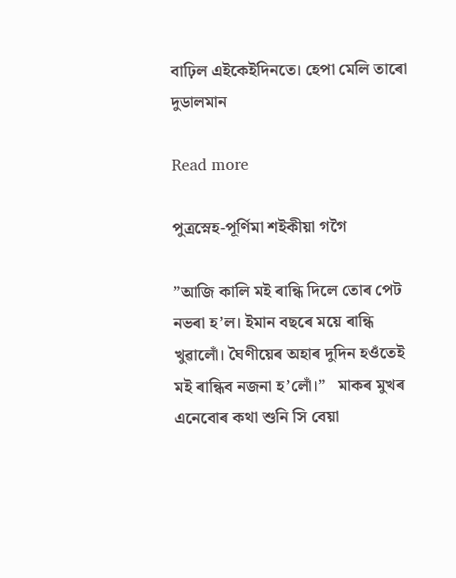বাঢ়িল এইকেইদিনতে। হেপা মেলি তাৰো দুডালমান

Read more

পুত্ৰস্নেহ-পূৰ্ণিমা শইকীয়া গগৈ

”আজি কালি মই ৰান্ধি দিলে তোৰ পেট নভৰা হ’ল। ইমান বছৰে ময়ে ৰান্ধি খুৱালোঁ। ঘৈণীয়েৰ অহাৰ দুদিন হওঁতেই মই ৰান্ধিব নজনা হ’লোঁ।”   মাকৰ মুখৰ এনেবোৰ কথা শুনি সি বেয়া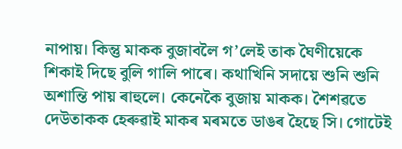নাপায়। কিন্তু মাকক বুজাবলৈ গ’লেই তাক ঘৈণীয়েকে শিকাই দিছে বুলি গালি পাৰে। কথাখিনি সদায়ে শুনি শুনি অশান্তি পায় ৰাহুলে। কেনেকৈ বুজায় মাকক। শৈশৱতে দেউতাকক হেৰুৱাই মাকৰ মৰমতে ডাঙৰ হৈছে সি। গোটেই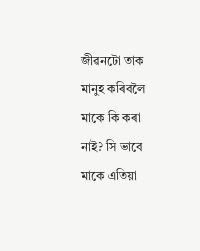জীৱনটো তাক মানুহ কৰিবলৈ মাকে কি কৰা নাই? সি ভাবে মাকে এতিয়া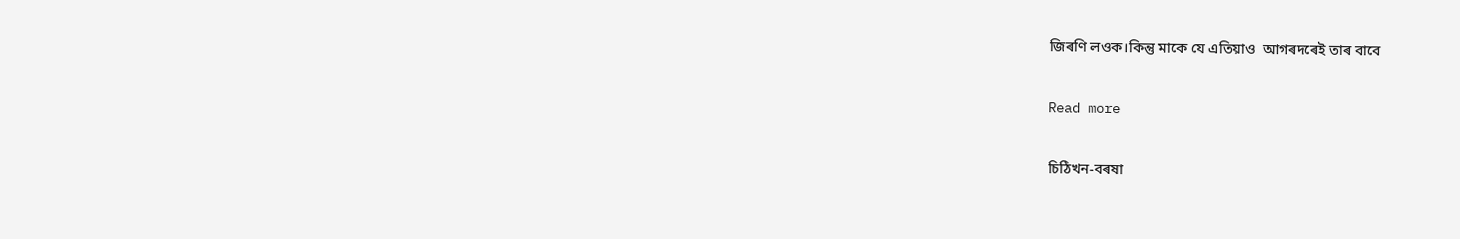জিৰণি লওক।কিন্তু মাকে যে এতিয়াও  আগৰদৰেই তাৰ বাবে

Read more

চিঠিখন-বৰষা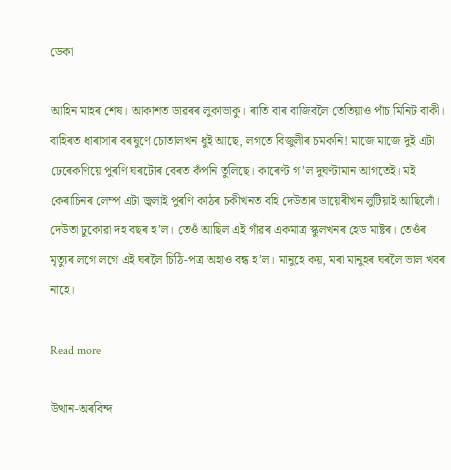ডেকা

আহিন মাহৰ শেষ। আকাশত ডাৱৰৰ লুকাভাকু। ৰাতি বাৰ বাজিবলৈ তেতিয়াও পাঁচ মিনিট বাকী। বাহিৰত ধাৰাসাৰ বৰষুণে চোতালখন ধুই আছে, লগতে বিজুলীৰ চমকনি! মাজে মাজে দুই এটা ঢেৰেকণিয়ে পুৰণি ঘৰটোৰ বেৰত কঁপনি তুলিছে। কাৰেণ্ট গ’ল দুঘণ্টামান আগতেই। মই কেৰাচিনৰ লেম্প এটা জ্বলাই পুৰণি কাঠৰ চকীখনত বহি দেউতাৰ ডায়েৰীখন লুটিয়াই আছিলোঁ।  দেউতা ঢুকোৱা দহ বছৰ হ’ল। তেওঁ আছিল এই গাঁৱৰ একমাত্ৰ স্কুলখনৰ হেড মাষ্টৰ। তেওঁৰ মৃত্যুৰ লগে লগে এই ঘৰলৈ চিঠি-পত্ৰ অহাও বন্ধ হ’ল। মানুহে কয়, মৰা মানুহৰ ঘৰলৈ ভাল খবৰ নাহে।

Read more

উত্থান-অৰবিন্দ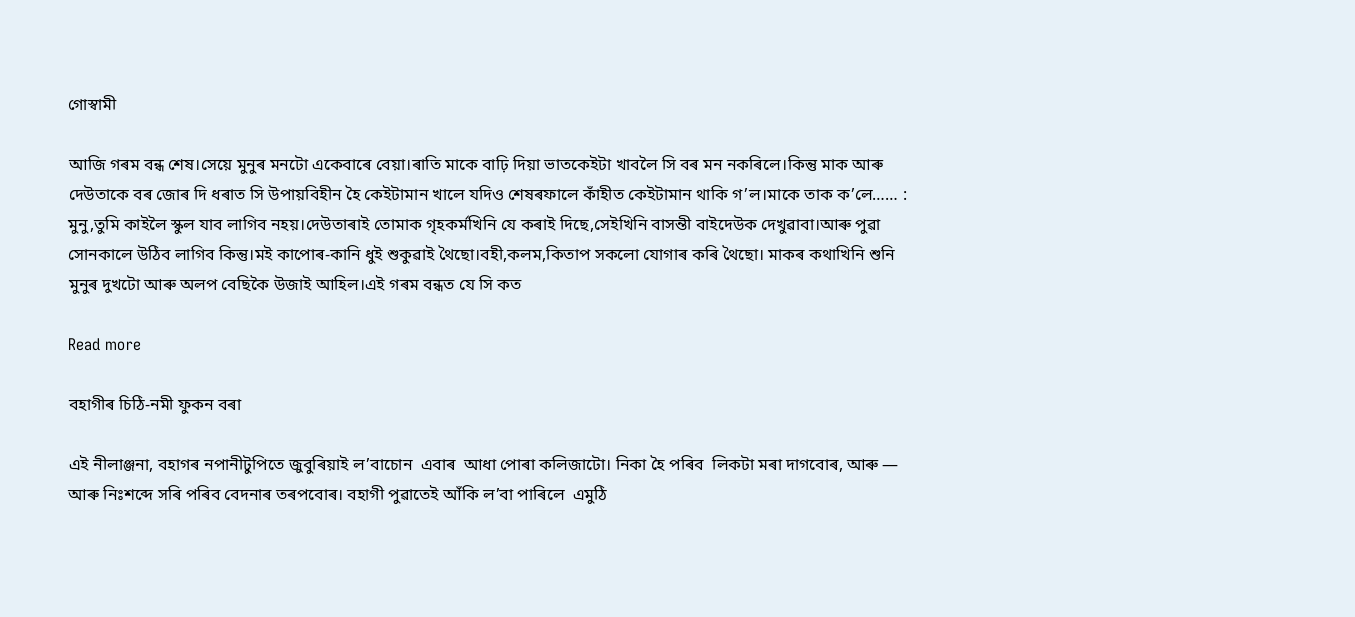গোস্বামী

আজি গৰম বন্ধ শেষ।সেয়ে মুনুৰ মনটো একেবাৰে বেয়া।ৰাতি মাকে বাঢ়ি দিয়া ভাতকেইটা খাবলৈ সি বৰ মন নকৰিলে।কিন্তু মাক আৰু দেউতাকে বৰ জোৰ দি ধৰাত সি উপায়বিহীন হৈ কেইটামান খালে যদিও শেষৰফালে কাঁহীত কেইটামান থাকি গ’ল।মাকে তাক ক’লে…… : মুনু,তুমি কাইলৈ স্কুল যাব লাগিব নহয়।দেউতাৰাই তোমাক গৃহকৰ্মখিনি যে কৰাই দিছে,সেইখিনি বাসন্তী বাইদেউক দেখুৱাবা।আৰু পুৱা সোনকালে উঠিব লাগিব কিন্তু।মই কাপোৰ-কানি ধুই শুকুৱাই থৈছো।বহী,কলম,কিতাপ সকলো যোগাৰ কৰি থৈছো। মাকৰ কথাখিনি শুনি মুনুৰ দুখটো আৰু অলপ বেছিকৈ উজাই আহিল।এই গৰম বন্ধত যে সি কত

Read more

বহাগীৰ চিঠি-নমী ফুকন বৰা

এই নীলাঞ্জনা, বহাগৰ নপানীটুপিতে জুবুৰিয়াই ল’বাচোন  এবাৰ  আধা পোৰা কলিজাটো। নিকা হৈ পৰিব  লিকটা মৰা দাগবোৰ, আৰু — আৰু নিঃশব্দে সৰি পৰিব বেদনাৰ তৰপবোৰ। বহাগী পুৱাতেই আঁকি ল’বা পাৰিলে  এমুঠি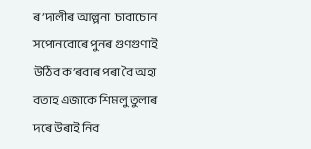ৰ’দালীৰ আল্পনা  চাবাচোন সপোনবোৰে পুনৰ গুণগুণাই উঠিব ক’ৰবাৰ পৰা বৈ অহা বতাহ এজাকে শিমলু তুলাৰ দৰে উৰাই নিব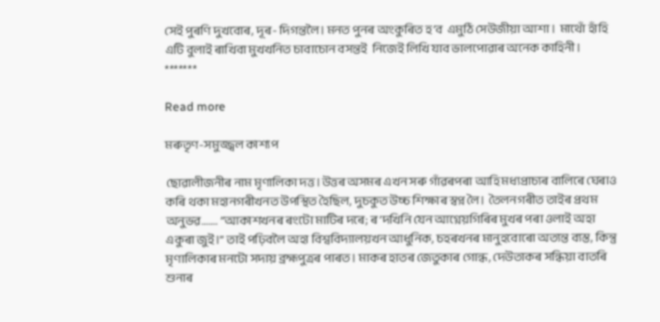সেই পুৰণি দুখবোৰ, দূৰ- দিগন্তলৈ। মনত পুনৰ অংকুৰিত হ’ব  এমুঠি সেউজীয়া আশা।  মাথোঁ হাঁহি এটি বুলাই ৰাখিবা মুখখনিত চাবাচোন বসন্তই  নিজেই লিখি যাব ভালপোৱাৰ অনেক কাহিনী।         *******

Read more

মৰুতৃণ-সমুজ্জ্বল কাশ্যপ

ছোৱালীজনীৰ নাম মৃণালিকা দত্ত। উত্তৰ অসমৰ এখন সৰু গাঁৱৰপৰা আহি মধ্যপ্ৰাচ্যৰ বালিৰে ঘেৰাও কৰি থকা মহানগৰীখনত উপস্থিত হৈছিল, দুচকুত উচ্চ শিক্ষাৰ স্বপ্ন লৈ।  তৈলনগৰীত তাইৰ প্ৰথম অনুভৱ……. ”আকাশখনৰ ৰংটো মাটিৰ দৰে; ৰ’দখিনি যেন আগ্নেয়গিৰিৰ মুখৰ পৰা ওলাই অহা একুৰা জুই।” তাই পঢ়িবলৈ অহা বিশ্ববিদ্যালয়খন আধুনিক, চহৰখনৰ মানুহবোৰো অত্যন্ত ব্যস্ত, কিন্তু মৃণালিকাৰ মনটো সদায় ব্ৰহ্মপুত্ৰৰ পাৰত। মাকৰ হাতৰ জেতুকাৰ গোন্ধ, দেউতাকৰ সন্ধিয়া বাতৰি শুনাৰ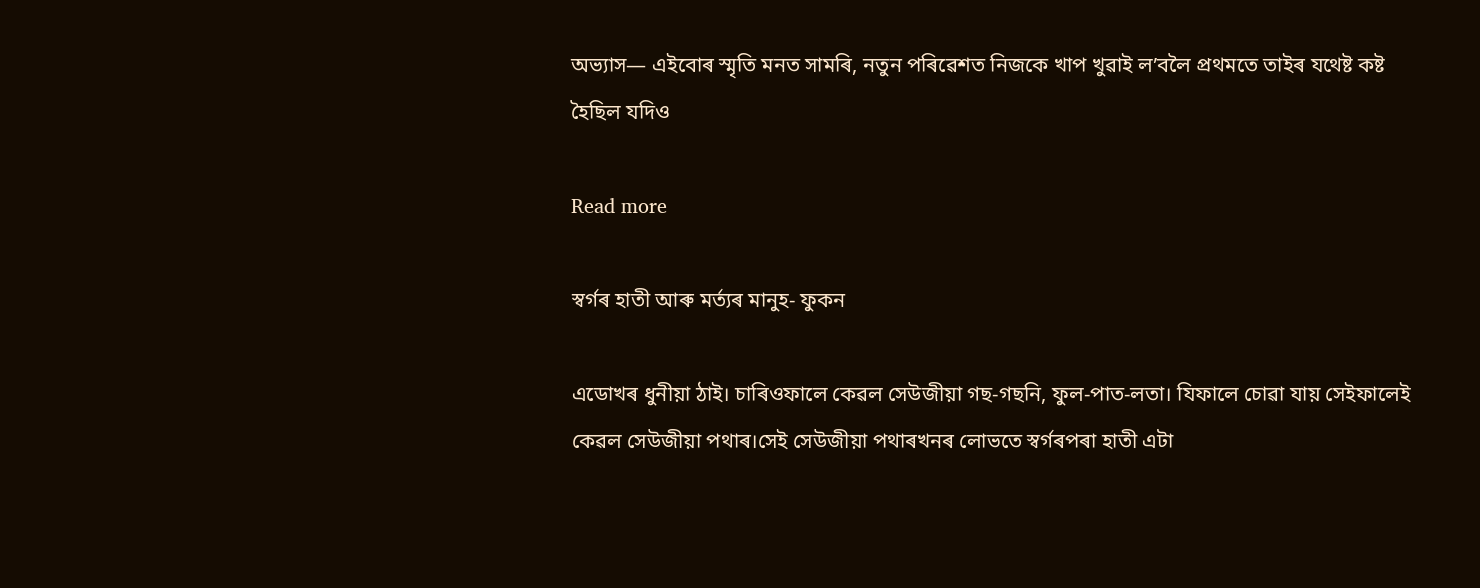অভ্যাস— এইবোৰ স্মৃতি মনত সামৰি, নতুন পৰিৱেশত নিজকে খাপ খুৱাই ল’বলৈ প্ৰথমতে তাইৰ যথেষ্ট কষ্ট হৈছিল যদিও

Read more

স্বৰ্গৰ হাতী আৰু মৰ্ত্যৰ মানুহ- ফুকন

এডোখৰ ধুনীয়া ঠাই। চাৰিওফালে কেৱল সেউজীয়া গছ-গছনি, ফুল-পাত-লতা। যিফালে চোৱা যায় সেইফালেই কেৱল সেউজীয়া পথাৰ।সেই সেউজীয়া পথাৰখনৰ লোভতে স্বৰ্গৰপৰা হাতী এটা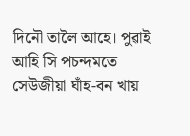দিনৌ তালৈ আহে। পুৱাই আহি সি পচন্দমতে সেউজীয়া ঘাঁহ-বন খায়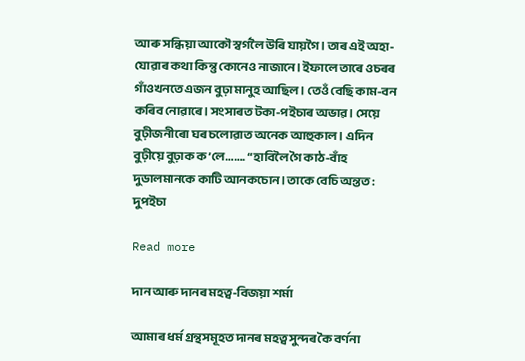আৰু সন্ধিয়া আকৌ স্বৰ্গলৈ উৰি যায়গৈ। তাৰ এই অহা-যোৱাৰ কথা কিন্তু কোনেও নাজানে। ইফালে তাৰে ওচৰৰ গাঁওখনতে এজন বুঢ়া মানুহ আছিল। তেওঁ বেছি কাম-বন কৰিব নোৱাৰে। সংসাৰত টকা-পইচাৰ অভাৱ। সেয়ে বুঢ়ীজনীৰো ঘৰ চলোৱাত অনেক আহুকাল। এদিন বুঢ়ীয়ে বুঢ়াক ক’লে……. “হাবিলৈ গৈ কাঠ-বাঁহ দুডালমানকে কাটি আনকচোন। তাকে বেচি অন্তত: দুপইচা

Read more

দান আৰু দানৰ মহত্ব-বিজয়া শৰ্মা

আমাৰ ধৰ্ম গ্ৰন্থসমূহত দানৰ মহত্ব সুন্দৰ কৈ বৰ্ণনা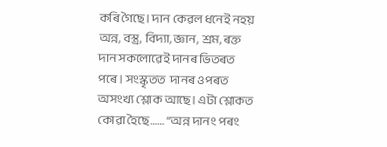কৰি গৈছে। দান কেৱল ধনেই নহয় অন্ন, বস্ত্ৰ, বিদ্যা, জ্ঞান, শ্ৰম, ৰক্ত দান সকলোৱেই দানৰ ভিতৰত পৰে। সংস্কৃতত  দানৰ ওপৰত অসংখ্য শ্লোক আছে। এটা শ্লোকত কোৱা হৈছে…… “অন্ন দানং পৰং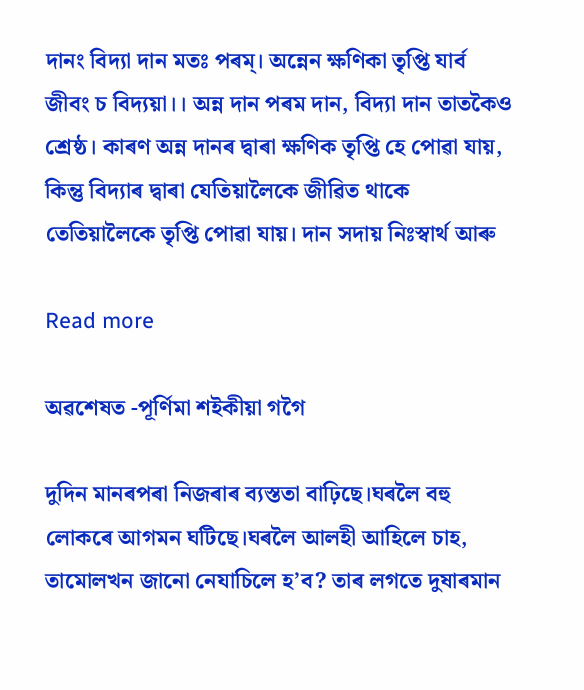দানং বিদ্যা দান মতঃ পৰম্। অন্নেন ক্ষণিকা তৃপ্তি যাৰ্ব জীবং চ বিদ্যয়া।। অন্ন দান পৰম দান, বিদ্যা দান তাতকৈও শ্ৰেষ্ঠ। কাৰণ অন্ন দানৰ দ্বাৰা ক্ষণিক তৃপ্তি হে পোৱা যায়, কিন্তু বিদ্যাৰ দ্বাৰা যেতিয়ালৈকে জীৱিত থাকে তেতিয়ালৈকে তৃপ্তি পোৱা যায়। দান সদায় নিঃস্বাৰ্থ আৰু

Read more

অৱশেষত -পূৰ্ণিমা শইকীয়া গগৈ

দুদিন মানৰপৰা নিজৰাৰ ব্যস্ততা বাঢ়িছে।ঘৰলৈ বহু লোকৰে আগমন ঘটিছে।ঘৰলৈ আলহী আহিলে চাহ, তামোলখন জানো নেযাচিলে হ’ব? তাৰ লগতে দুষাৰমান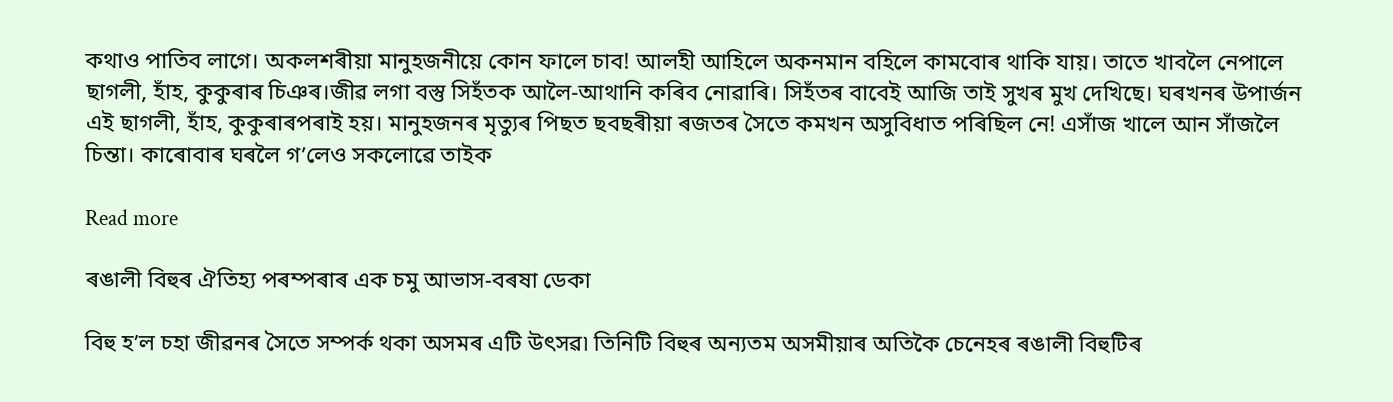কথাও পাতিব লাগে। অকলশৰীয়া মানুহজনীয়ে কোন ফালে চাব! আলহী আহিলে অকনমান বহিলে কামবোৰ থাকি যায়। তাতে খাবলৈ নেপালে ছাগলী, হাঁহ, কুকুৰাৰ চিঞৰ।জীৱ লগা বস্তু সিহঁতক আলৈ-আথানি কৰিব নোৱাৰি। সিহঁতৰ বাবেই আজি তাই সুখৰ মুখ দেখিছে। ঘৰখনৰ উপাৰ্জন এই ছাগলী, হাঁহ, কুকুৰাৰপৰাই হয়। মানুহজনৰ মৃত্যুৰ পিছত ছবছৰীয়া ৰজতৰ সৈতে কমখন অসুবিধাত পৰিছিল নে! এসাঁজ খালে আন সাঁজলৈ চিন্তা। কাৰোবাৰ ঘৰলৈ গ’লেও সকলোৱে তাইক

Read more

ৰঙালী বিহুৰ ঐতিহ্য পৰম্পৰাৰ এক চমু আভাস-বৰষা ডেকা

বিহু হ’ল চহা জীৱনৰ সৈতে সম্পৰ্ক থকা অসমৰ এটি উৎসৱ৷ তিনিটি বিহুৰ অন্যতম অসমীয়াৰ অতিকৈ চেনেহৰ ৰঙালী বিহুটিৰ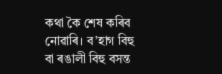কথা কৈ শেষ কৰিব নোৱাৰি। ব’হাগ বিহু বা ৰঙালী বিহু বসন্ত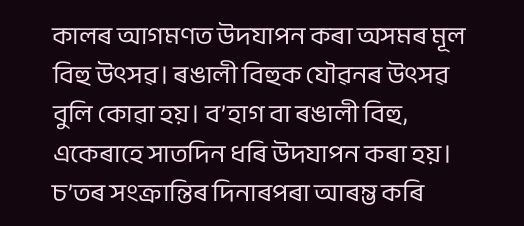কালৰ আগমণত উদযাপন কৰা অসমৰ মূল বিহু উৎসৱ। ৰঙালী বিহুক যৌৱনৰ উৎসৱ বুলি কোৱা হয়। ব’হাগ বা ৰঙালী বিহু, একেৰাহে সাতদিন ধৰি উদযাপন কৰা হয়। চ’তৰ সংক্ৰান্তিৰ দিনাৰপৰা আৰম্ভ কৰি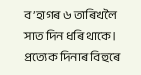ব’হাগৰ ৬ তাৰিখলৈ সাত দিন ধৰি থাকে। প্ৰত্যেক দিনাৰ বিহুৰে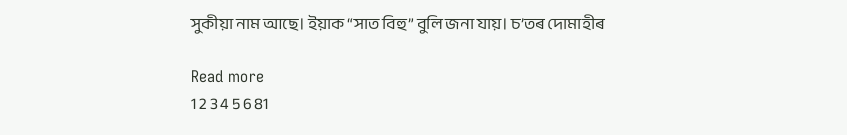সুকীয়া নাম আছে। ইয়াক “সাত বিহু” বুলি জনা যায়। চ’তৰ দোমাহীৰ

Read more
1 2 3 4 5 6 81